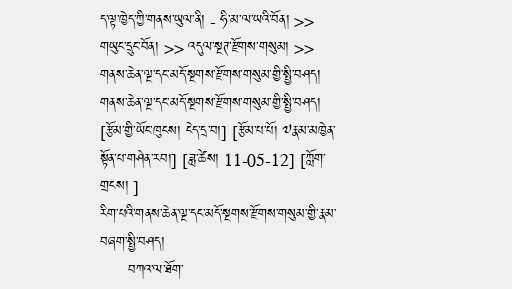ད་ལྟ་ཁྱེད་ཀྱི་གནས་ཡུལ་ནི། - ཧི་མ་ལ་ཡའི་བོན། >> གཡུང་དྲུང་བོན། >> འདུལ་སྔཊ་རྫོགས་གསུམ། >> གནས་ཆེན་ལྔ་དང་མདོ་སྔགས་རྫོགས་གསུམ་གྱི་སྤྱི་བཤད།
གནས་ཆེན་ལྔ་དང་མདོ་སྔགས་རྫོགས་གསུམ་གྱི་སྤྱི་བཤད།
[རྩོམ་གྱི་ཡོང་ཁུངས། ངེད་དྲ་བ།] [རྩོམ་པ་པོ། ༧རྣམ་མཁྱེན་སྟོན་པ་གཤེན་རབ།] [ཟླ་ཚེས། 11-05-12] [ཀློག་གྲངས། ]
རིག་པའི་གནས་ཆེན་ལྔ་དང་མདོ་སྔགས་རྫོགས་གསུམ་གྱི་རྣམ་བཞག་སྤྱི་བཤད།
      བཀའ་ལ་ཐོག་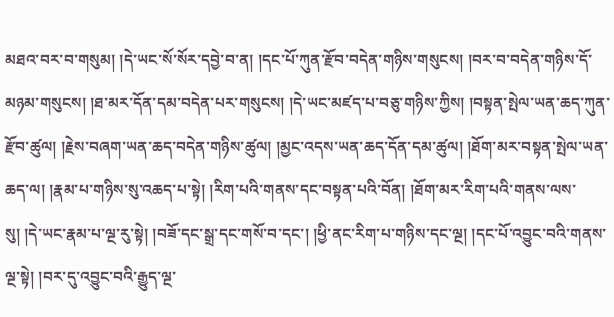མཐའ་བར་བ་གསུམ། །དེ་ཡང་སོ་སོར་དབྱེ་བ་ན། །དང་པོ་ཀུན་རྫོབ་བདེན་གཉིས་གསུངས། །བར་བ་བདེན་གཉིས་དོ་མཉམ་གསུངས། །ཐ་མར་དོན་དམ་བདེན་པར་གསུངས། །དེ་ཡང་མཛད་པ་བཅུ་གཉིས་ཀྱིས། །བསྟན་སྤེལ་ཡན་ཆད་ཀུན་རྫོབ་ཚུལ། །རྗེས་བཞག་ཡན་ཆད་བདེན་གཉིས་ཚུལ། །མྱང་འདས་ཡན་ཆད་དོན་དམ་ཚུལ། །ཐོག་མར་བསྟན་སྤེལ་ཡན་ཆད་ལ། །རྣམ་པ་གཉིས་སུ་འཆད་པ་སྟེ། །རིག་པའི་གནས་དང་བསྟན་པའི་བོན། །ཐོག་མར་རིག་པའི་གནས་ལས་སུ། །དེ་ཡང་རྣམ་པ་ལྔ་རུ་སྟེ། །བཟོ་དང་སྒྲ་དང་གསོ་བ་དང་། །ཕྱི་ནང་རིག་པ་གཉིས་དང་ལྔ། །དང་པོ་འབྱུང་བའི་གནས་ལྔ་སྟེ། །བར་དུ་འབྱུང་བའི་རྒྱུད་ལྔ་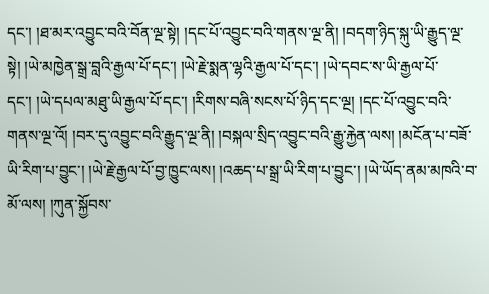དང་། །ཐ་མར་འབྱུང་བའི་བོན་ལྔ་སྟེ། །དང་པོ་འབྱུང་བའི་གནས་ལྔ་ནི། །བདག་ཉིད་སྐུ་ཡི་རྒྱུད་ལྔ་སྟེ། །ཡེ་མཁྱེན་སྒྲ་བླའི་རྒྱལ་པོ་དང་། །ཡེ་རྗེ་སྨན་ལྷའི་རྒྱལ་པོ་དང་། །ཡེ་དབང་ས་ཡི་རྒྱལ་པོ་དང་། །ཡེ་དཔལ་མཐུ་ཡི་རྒྱལ་པོ་དང་། །རིགས་བཞི་སངས་པོ་ཉིད་དང་ལྔ། །དང་པོ་འབྱུང་བའི་གནས་ལྔ་འོ། །བར་དུ་འབྱུང་བའི་རྒྱུད་ལྔ་ནི། །བསྐལ་སྲིད་འབྱུང་བའི་རྒྱུ་རྐྱེན་ལས། །མངོན་པ་བཟོ་ཡི་རིག་པ་བྱུང་། །ཡེ་རྗེ་རྒྱལ་པོ་བྱ་ཁྱུང་ལས། །འཆད་པ་སྒྲ་ཡི་རིག་པ་བྱུང་། །ཡེ་ཡོད་ནམ་མཁའི་བ་མོ་ལས། །ཀུན་སྐྱོབས་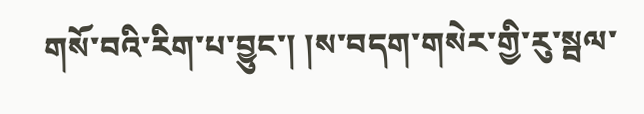གསོ་བའི་རིག་པ་བྱུང་། །ས་བདག་གསེར་གྱི་རུ་སྦལ་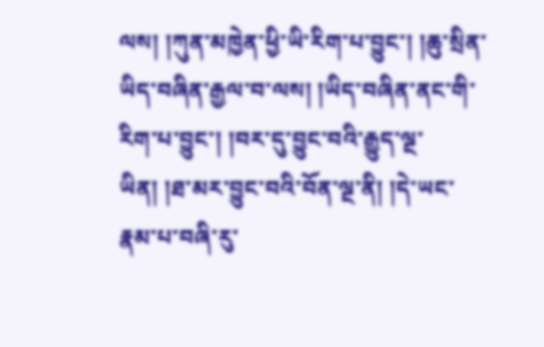ལས། །ཀུན་མཁྱེན་ཕྱི་ཡི་རིག་པ་བྱུང་། །ཆུ་སྲིན་ཡིད་བཞིན་རྒྱལ་བ་ལས། །ཡིད་བཞིན་ནང་གི་རིག་པ་བྱུང་། །བར་དུ་བྱུང་བའི་རྒྱུད་ལྔ་ཡིན། །ཐ་མར་བྱུང་བའི་བོན་ལྔ་ནི། །དེ་ཡང་རྣམ་པ་བཞི་རུ་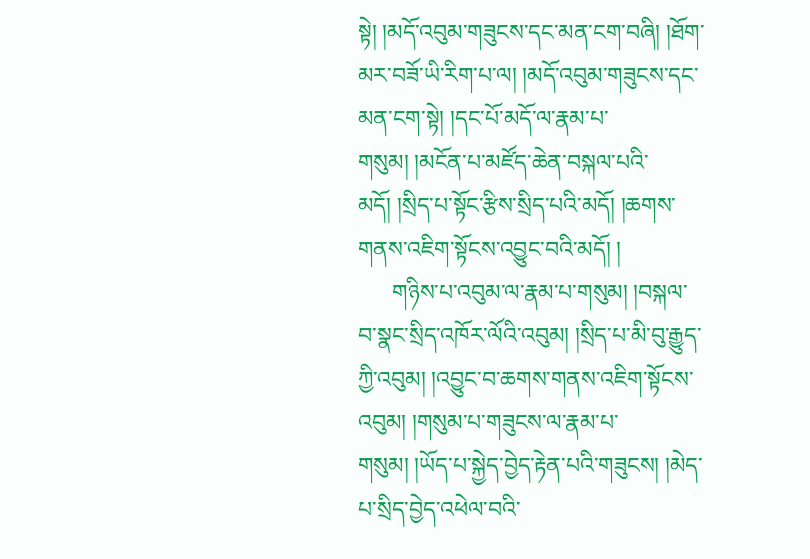སྟེ། །མདོ་འབུམ་གཟུངས་དང་མན་ངག་བཞི། །ཐོག་མར་བཟོ་ཡི་རིག་པ་ལ། །མདོ་འབུམ་གཟུངས་དང་མན་ངག་སྟེ། །དང་པོ་མདོ་ལ་རྣམ་པ་གསུམ། །མངོན་པ་མཛོད་ཆེན་བསྐལ་པའི་མདོ། །སྲིད་པ་སྟོང་རྩིས་སྲིད་པའི་མདོ། །ཆགས་གནས་འཇིག་སྟོངས་འབྱུང་བའི་མདོ། །
      གཉིས་པ་འབུམ་ལ་རྣམ་པ་གསུམ། །བསྐལ་བ་སྣང་སྲིད་འཁོར་ལོའི་འབུམ། །སྲིད་པ་མི་བུ་རྒྱུད་ཀྱི་འབུམ། །འབྱུང་བ་ཆགས་གནས་འཇིག་སྟོངས་འབུམ། །གསུམ་པ་གཟུངས་ལ་རྣམ་པ་གསུམ། །ཡོད་པ་སྐྱེད་བྱེད་རྟེན་པའི་གཟུངས། །མེད་པ་སྲིད་བྱེད་འཕེལ་བའི་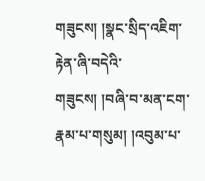གཟུངས། །སྣང་སྲིད་འཇིག་རྟེན་ཞི་བདེའི་གཟུངས། །བཞི་བ་མན་ངག་རྣམ་པ་གསུམ། །འབུམ་པ་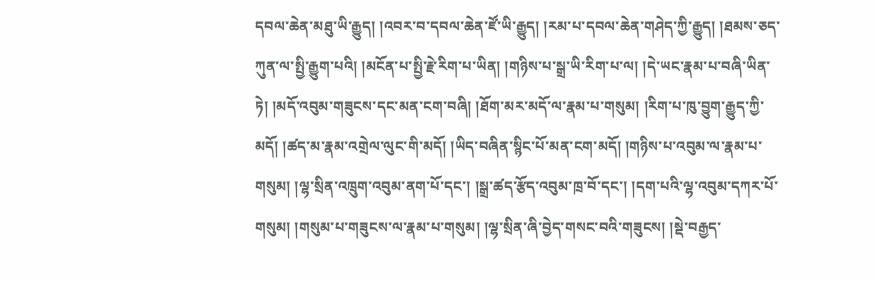དབལ་ཆེན་མཐུ་ཡི་རྒྱུད། །འབར་བ་དབལ་ཆེན་ཛོ་ཡི་རྒྱུད། །རམ་པ་དབལ་ཆེན་གཤེད་ཀྱི་རྒྱུད། །ཐམས་ཅད་ཀུན་ལ་སྤྱི་རྒྱུག་པའི། །མངོན་པ་སྤྱི་རྗེ་རིག་པ་ཡིན། །གཉིས་པ་སྒྲ་ཡི་རིག་པ་ལ། །དེ་ཡང་རྣམ་པ་བཞི་ཡིན་ཏེ། །མདོ་འབུམ་གཟུངས་དང་མན་ངག་བཞི། །ཐོག་མར་མདོ་ལ་རྣམ་པ་གསུམ། །རིག་པ་ཁུ་བྱུག་རྒྱུད་ཀྱི་མདོ། །ཚད་མ་རྣམ་འགྲེལ་ལུང་གི་མདོ། །ཡིད་བཞིན་སྙིང་པོ་མན་ངག་མདོ། །གཉིས་པ་འབུམ་ལ་རྣམ་པ་གསུམ། །ལྷ་སྲིན་འཁྲུག་འབུམ་ནག་པོ་དང་། །སྒྲ་ཚད་རྩོད་འབུམ་ཁྲ་བོ་དང་། །དག་པའི་ལྷ་འབུམ་དཀར་པོ་གསུམ། །གསུམ་པ་གཟུངས་ལ་རྣམ་པ་གསུམ། །ལྷ་སྲིན་ཞི་བྱེད་གསང་བའི་གཟུངས། །སྡེ་བརྒྱད་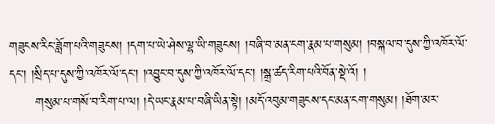གཟུངས་རིང་ཟློག་པའི་གཟུངས། །དག་པ་ཡེ་ཤེས་ལྷ་ཡི་གཟུངས། །བཞི་བ་མན་ངག་རྣམ་པ་གསུམ། །བསྐལ་བ་དུས་ཀྱི་འཁོར་ལོ་དང་། །སྲིད་པ་དུས་ཀྱི་འཁོར་ལོ་དང་། །འབྱུང་བ་དུས་ཀྱི་འཁོར་ལོ་དང་། །སྒྲ་ཚད་རིག་པའི་བོན་སྡེ་འོ། །
      གསུམ་པ་གསོ་བ་རིག་པ་ལ། །དེ་ཡང་རྣམ་པ་བཞི་ཡིན་སྟེ། །མདོ་འབུམ་གཟུངས་དང་མན་ངག་གསུམ། །ཐོག་མར་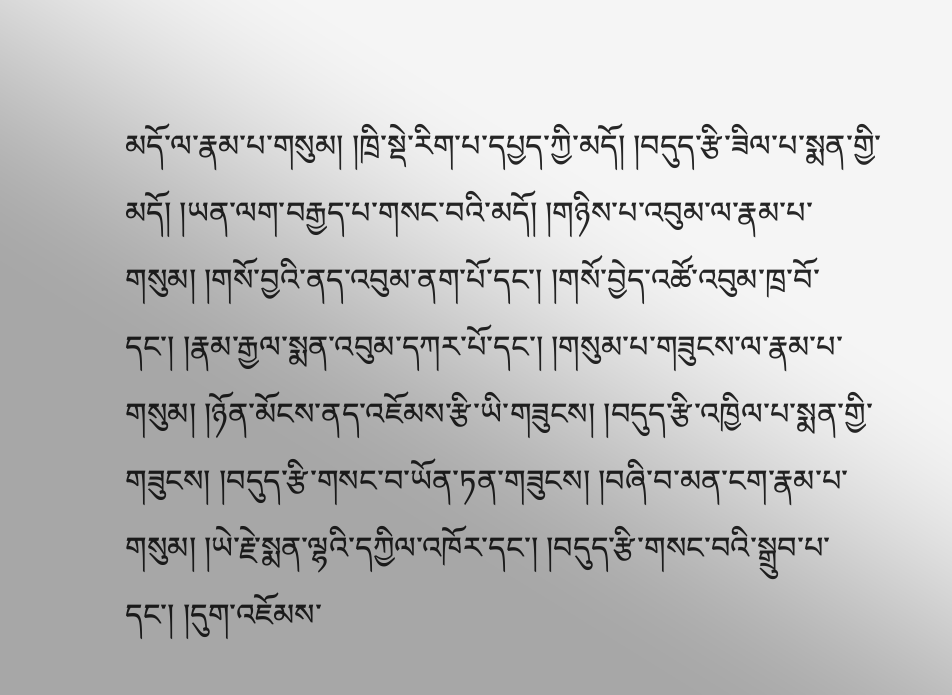མདོ་ལ་རྣམ་པ་གསུམ། །ཁྲི་སྡེ་རིག་པ་དཔྱད་ཀྱི་མདོ། །བདུད་རྩི་ཟིལ་པ་སྨན་གྱི་མདོ། །ཡན་ལག་བརྒྱད་པ་གསང་བའི་མདོ། །གཉིས་པ་འབུམ་ལ་རྣམ་པ་གསུམ། །གསོ་བྱའི་ནད་འབུམ་ནག་པོ་དང་། །གསོ་བྱེད་འཚོ་འབུམ་ཁྲ་བོ་དང་། །རྣམ་རྒྱལ་སྨན་འབུམ་དཀར་པོ་དང་། །གསུམ་པ་གཟུངས་ལ་རྣམ་པ་གསུམ། །ཉོན་མོངས་ནད་འཇོམས་རྩི་ཡི་གཟུངས། །བདུད་རྩི་འཁྱིལ་པ་སྨན་གྱི་གཟུངས། །བདུད་རྩི་གསང་བ་ཡོན་ཏན་གཟུངས། །བཞི་བ་མན་ངག་རྣམ་པ་གསུམ། །ཡེ་རྗེ་སྨན་ལྷའི་དཀྱིལ་འཁོར་དང་། །བདུད་རྩི་གསང་བའི་སྒྲུབ་པ་དང་། །དུག་འཇོམས་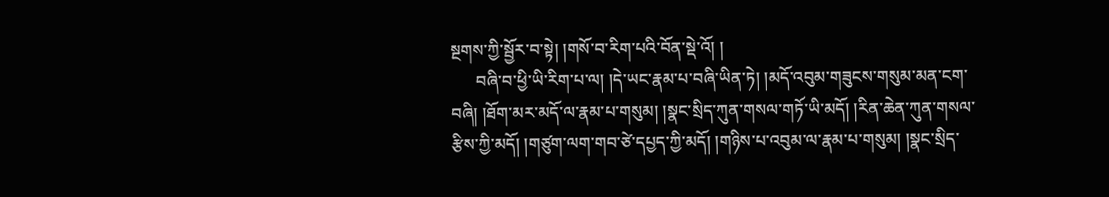སྔགས་ཀྱི་སྦྱོར་བ་སྟེ། །གསོ་བ་རིག་པའི་བོན་སྡེ་འོ། །
      བཞི་བ་ཕྱི་ཡི་རིག་པ་ལ། །དེ་ཡང་རྣམ་པ་བཞི་ཡིན་ཏེ། །མདོ་འབུམ་གཟུངས་གསུམ་མན་ངག་བཞི། །ཐོག་མར་མདོ་ལ་རྣམ་པ་གསུམ། །སྣང་སྲིད་ཀུན་གསལ་གཏོ་ཡི་མདོ། །རིན་ཆེན་ཀུན་གསལ་རྩིས་ཀྱི་མདོ། །གཙུག་ལག་གབ་ཙེ་དཔྱད་ཀྱི་མདོ། །གཉིས་པ་འབུམ་ལ་རྣམ་པ་གསུམ། །སྣང་སྲིད་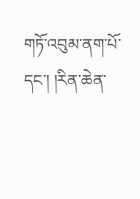གཏོ་འབུམ་ནག་པོ་དང་། །རིན་ཆེན་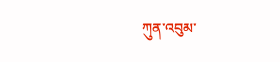ཀུན་འབུམ་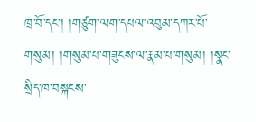ཁྲ་བོ་དང་། །གཙུག་ལག་དཔལ་འབུམ་དཀར་པོ་གསུམ། །གསུམ་པ་གཟུངས་ལ་རྣམ་པ་གསུམ། །སྣང་སྲིད་ཁ་བསྐངས་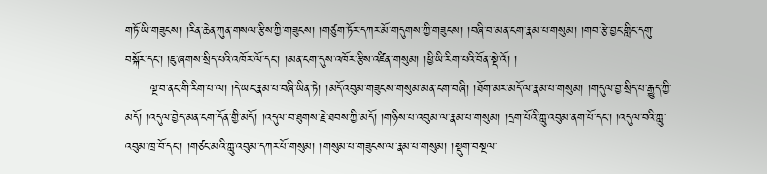གཏོ་ཡི་གཟུངས། །རིན་ཆེན་ཀུན་གསལ་རྩིས་ཀྱི་གཟུངས། །གཙུག་ཏོར་དཀར་མོ་གདུགས་ཀྱི་གཟུངས། །བཞི་བ་མན་ངག་རྣམ་པ་གསུམ། །གབ་རྩེ་བྱང་གླིང་དགུ་བསྐོར་དང་། །ཇུ་ཞགས་སྲིད་པའི་འཁོར་ལོ་དང་། །མན་ངག་དུས་འཁོར་རྩིས་འཛིན་གསུམ། །ཕྱི་ཡི་རིག་པའི་བོན་སྡེ་འོ། །
      ལྔ་བ་ནང་གི་རིག་པ་ལ། །དེ་ཡང་རྣམ་པ་བཞི་ཡིན་ཏེ། །མདོ་འབུམ་གཟུངས་གསུམ་མན་ངག་བཞི། །ཐོག་མར་མདོ་ལ་རྣམ་པ་གསུམ། །གདུལ་བྱ་སྲིད་པ་རྒྱུད་ཀྱི་མདོ། །འདུལ་བྱེད་མན་ངག་དོན་གྱི་མདོ། །འདུལ་བ་ཐུགས་རྗེ་ཐབས་ཀྱི་མདོ། །གཉིས་པ་འབུམ་ལ་རྣམ་པ་གསུམ། །དྲག་པོའི་ཀླུ་འབུམ་ནག་པོ་དང་། །འདུལ་བའི་ཀླུ་འབུམ་ཁྲ་བོ་དང་། །གཙང་མའི་ཀླུ་འབུམ་དཀར་པོ་གསུམ། །གསུམ་པ་གཟུངས་ལ་རྣམ་པ་གསུམ། །སྡུག་བསྔལ་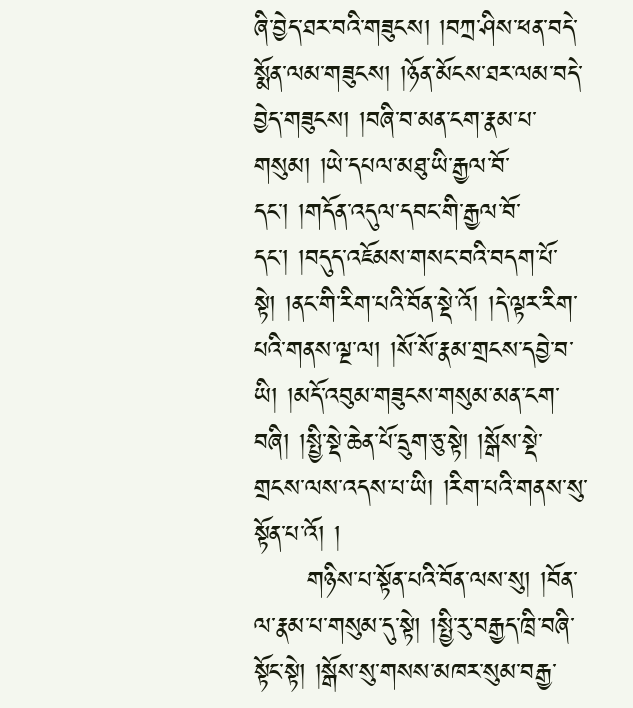ཞི་བྱེད་ཐར་བའི་གཟུངས། །བཀྲ་ཤིས་ཕན་བདེ་སྨོན་ལམ་གཟུངས། །ཉོན་མོངས་ཐར་ལམ་བདེ་བྱེད་གཟུངས། །བཞི་བ་མན་ངག་རྣམ་པ་གསུམ། །ཡེ་དཔལ་མཐུ་ཡི་རྒྱལ་བོ་དང་། །གདོན་འདུལ་དབང་གི་རྒྱལ་བོ་དང་། །བདུད་འཇོམས་གསང་བའི་བདག་པོ་སྟེ། །ནང་གི་རིག་པའི་བོན་སྡེ་འོ། །དེ་ལྟར་རིག་པའི་གནས་ལྔ་ལ། །སོ་སོ་རྣམ་གྲངས་དབྱེ་བ་ཡི། །མདོ་འབུམ་གཟུངས་གསུམ་མན་ངག་བཞི། །སྤྱི་སྡེ་ཆེན་པོ་དྲུག་ཅུ་སྟེ། །སྒོས་སྡེ་གྲངས་ལས་འདས་པ་ཡི། །རིག་པའི་གནས་སུ་སྟོན་པ་འོ། །
      གཉིས་པ་སྟོན་པའི་བོན་ལས་སུ། །བོན་ལ་རྣམ་པ་གསུམ་དུ་སྟེ། །སྤྱི་རུ་བརྒྱད་ཁྲི་བཞི་སྟོང་སྟེ། །སྒོས་སུ་གསས་མཁར་སུམ་བརྒྱ་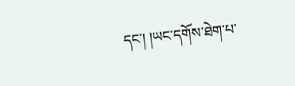དང་། །ཡང་དགོས་ཐེག་པ་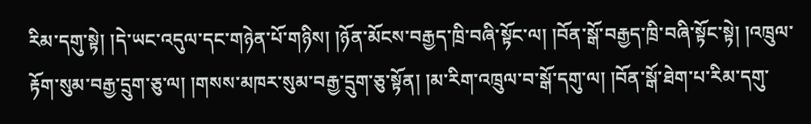རིམ་དགུ་སྟེ། །དེ་ཡང་འདུལ་དང་གཉེན་པོ་གཉིས། །ཉོན་མོངས་བརྒྱད་ཁྲི་བཞི་སྟོང་ལ། །བོན་སྒོ་བརྒྱད་ཁྲི་བཞི་སྟོང་སྟེ། །འཁྲུལ་རྟོག་སུམ་བརྒྱ་དྲུག་ཅུ་ལ། །གསས་མཁར་སུམ་བརྒྱ་དྲུག་ཅུ་སྟོན། །མ་རིག་འཁྲུལ་བ་སྒོ་དགུ་ལ། །བོན་སྒོ་ཐེག་པ་རིམ་དགུ་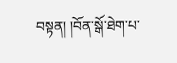བསྟན། །བོན་སྒོ་ཐེག་པ་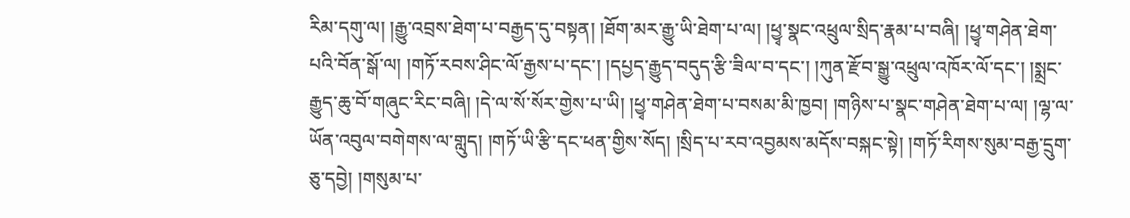རིམ་དགུ་ལ། །རྒྱུ་འབྲས་ཐེག་པ་བརྒྱད་དུ་བསྟན། །ཐོག་མར་རྒྱུ་ཡི་ཐེག་པ་ལ། །ཕྱྭ་སྣང་འཕྲུལ་སྲིད་རྣམ་པ་བཞི། །ཕྱྭ་གཤེན་ཐེག་པའི་བོན་སྒོ་ལ། །གཏོ་རབས་ཤིང་ལོ་རྒྱས་པ་དང་། །དཔྱད་རྒྱུད་བདུད་རྩི་ཟིལ་བ་དང་། །ཀུན་རྫོབ་སྒྱུ་འཕྲུལ་འཁོར་ལོ་དང་། །སྨྲང་རྒྱུད་ཆུ་བོ་གཞུང་རིང་བཞི། །དེ་ལ་སོ་སོར་གྱེས་པ་ཡི། །ཕྱྭ་གཤེན་ཐེག་པ་བསམ་མི་ཁྱབ། །གཉིས་པ་སྣང་གཤེན་ཐེག་པ་ལ། །ལྷ་ལ་ཡོན་འབུལ་བགེགས་ལ་གླུད། །གཏོ་ཡི་རྩི་དང་ཕན་གྱིས་སོད། །སྲིད་པ་རབ་འབྱམས་མདོས་བསྐང་སྟེ། །གཏོ་རིགས་སུམ་བརྒྱ་དྲུག་ཅུ་དབྱེ། །གསུམ་པ་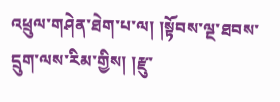འཕྲུལ་གཤེན་ཐེག་པ་ལ། །སྟོབས་ལྔ་ཐབས་དྲུག་ལས་རིམ་གྱིས། །རྫུ་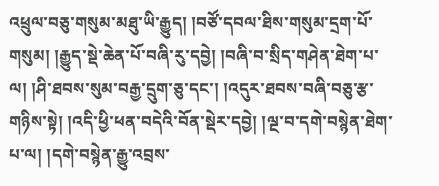འཕྲུལ་བཅུ་གསུམ་མཐུ་ཡི་རྒྱུད། །བཙོ་དབལ་ཐིས་གསུམ་དྲག་པོ་གསུམ། །རྒྱུད་སྡེ་ཆེན་པོ་བཞི་རུ་དབྱེ། །བཞི་བ་སྲིད་གཤེན་ཐེག་པ་ལ། །ཤི་ཐབས་སུམ་བརྒྱ་དྲུག་ཅུ་དང་། །འདུར་ཐབས་བཞི་བཅུ་རྩ་གཉིས་སྟེ། །འདི་ཕྱི་ཕན་བདེའི་བོན་སྡེར་དབྱེ། །ལྔ་བ་དགེ་བསྙེན་ཐེག་པ་ལ། །དགེ་བསྙེན་རྒྱུ་འབྲས་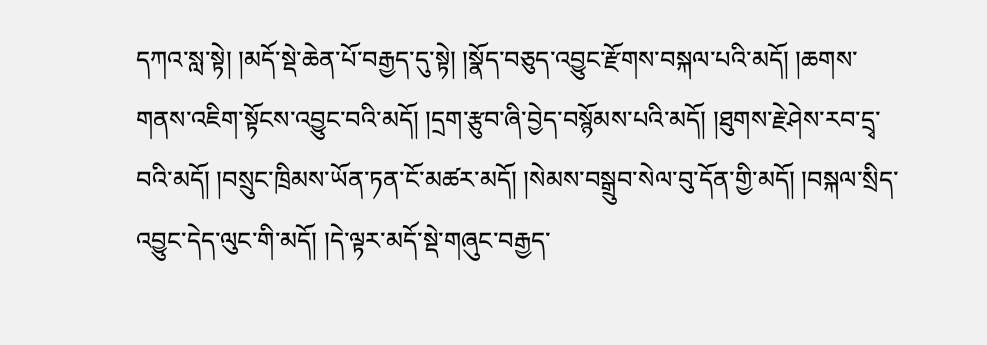དཀའ་སླ་སྟེ། །མདོ་སྡེ་ཆེན་པོ་བརྒྱད་དུ་སྟེ། །སྣོད་བཅུད་འབྱུང་རྫོགས་བསྐལ་པའི་མདོ། །ཆགས་གནས་འཇིག་སྟོངས་འབྱུང་བའི་མདོ། །དྲག་རྩུབ་ཞི་བྱེད་བསྙོམས་པའི་མདོ། །ཐུགས་རྗེ་ཤེས་རབ་དྲྭ་བའི་མདོ། །བསྲུང་ཁྲིམས་ཡོན་ཏན་ངོ་མཚར་མདོ། །སེམས་བསྒྲུབ་སེལ་བུ་དོན་གྱི་མདོ། །བསྐལ་སྲིད་འབྱུང་དེད་ལུང་གི་མདོ། །དེ་ལྟར་མདོ་སྡེ་གཞུང་བརྒྱད་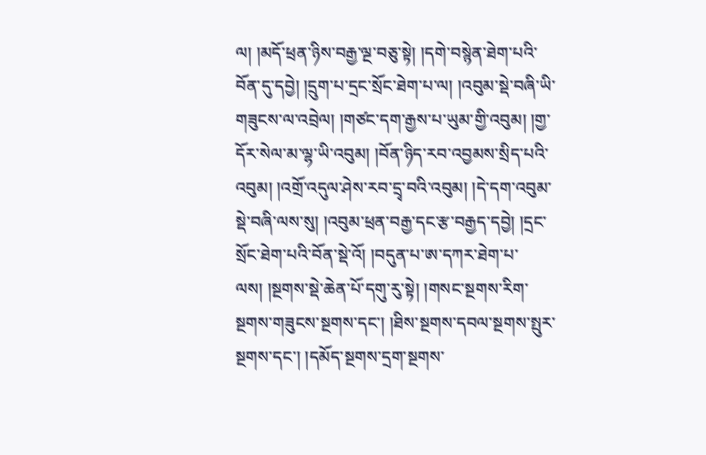ལ། །མདོ་ཕྲན་ཉིས་བརྒྱ་ལྔ་བཅུ་སྟེ། །དགེ་བསྙེན་ཐེག་པའི་བོན་དུ་དབྱེ། །དྲུག་པ་དྲང་སྲོང་ཐེག་པ་ལ། །འབུམ་སྡེ་བཞི་ཡི་གཟུངས་ལ་འབྲེལ། །གཙང་དག་རྒྱས་པ་ཡུམ་གྱི་འབུམ། །གྱ་དོར་སེལ་མ་ལྷ་ཡི་འབུམ། །བོན་ཉིད་རབ་འབྱམས་སྲིད་པའི་འབུམ། །འགྲོ་འདུལ་ཤེས་རབ་དྲྭ་བའི་འབུམ། །དེ་དག་འབུམ་སྡེ་བཞི་ལས་སུ། །འབུམ་ཕྲན་བརྒྱ་དང་རྩ་བརྒྱད་དབྱེ། །དྲང་སྲོང་ཐེག་པའི་བོན་སྡེ་འོ། །བདུན་པ་ཨ་དཀར་ཐེག་པ་ལས། །སྔགས་སྡེ་ཆེན་པོ་དགུ་རུ་སྟེ། །གསང་སྔགས་རིག་སྔགས་གཟུངས་སྔགས་དང་། །ཐིས་སྔགས་དབལ་སྔགས་སྤུར་སྔགས་དང་། །དམོད་སྔགས་དྲག་སྔགས་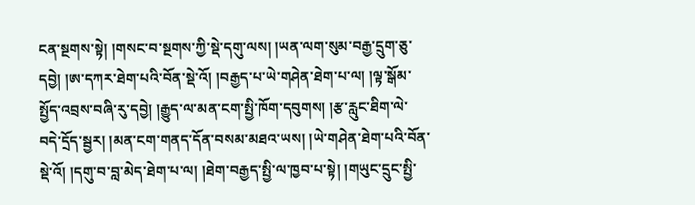ངན་སྔགས་སྟེ། །གསང་བ་སྔགས་ཀྱི་སྡེ་དགུ་ལས། །ཡན་ལག་སུམ་བརྒྱ་དྲུག་ཅུ་དབྱེ། །ཨ་དཀར་ཐེག་པའི་བོན་སྡེ་འོ། །བརྒྱད་པ་ཡེ་གཤེན་ཐེག་པ་ལ། །ལྟ་སྒོམ་སྤྱོད་འབྲས་བཞི་རུ་དབྱེ། །རྒྱུད་ལ་མན་ངག་སྤྱི་ཁོག་དབུགས། །རྩ་རླུང་ཐིག་ལེ་བདེ་དྲོད་སྦྱར། །མན་ངག་གནད་དོན་བསམ་མཐའ་ཡས། །ཡེ་གཤེན་ཐེག་པའི་བོན་སྡེ་འོ། །དགུ་བ་བླ་མེད་ཐེག་པ་ལ། །ཐེག་བརྒྱད་སྤྱི་ལ་ཁྱབ་པ་སྟེ། །གཡུང་དྲུང་སྤྱི་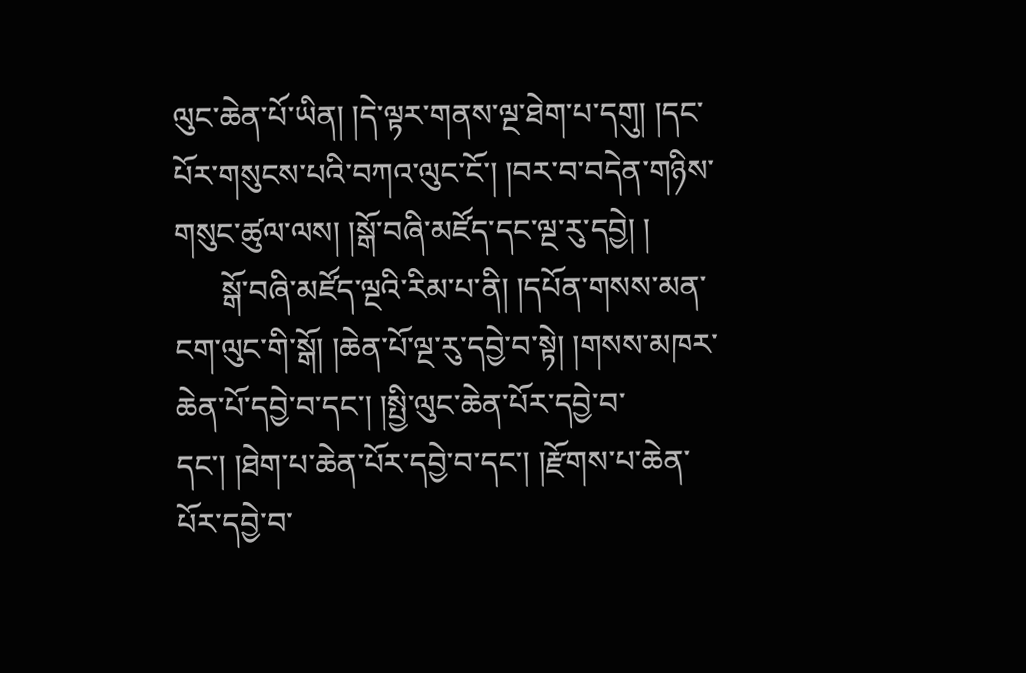ལུང་ཆེན་པོ་ཡིན། །དེ་ལྟར་གནས་ལྔ་ཐེག་པ་དགུ། །དང་པོར་གསུངས་པའི་བཀའ་ལུང་ངོ་། །བར་བ་བདེན་གཉིས་གསུང་ཚུལ་ལས། །སྒོ་བཞི་མཛོད་དང་ལྔ་རུ་དབྱེ། །
      སྒོ་བཞི་མཛོད་ལྔའི་རིམ་པ་ནི། །དཔོན་གསས་མན་ངག་ལུང་གི་སྒོ། །ཆེན་པོ་ལྔ་རུ་དབྱེ་བ་སྟེ། །གསས་མཁར་ཆེན་པོ་དབྱེ་བ་དང་། །སྤྱི་ལུང་ཆེན་པོར་དབྱེ་བ་དང་། །ཐེག་པ་ཆེན་པོར་དབྱེ་བ་དང་། །རྫོགས་པ་ཆེན་པོར་དབྱེ་བ་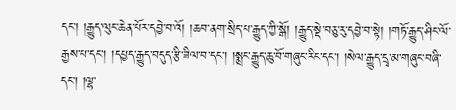དང་། །རྒྱུད་ལུང་ཆེན་པོར་དབྱེ་བ་འོ། །ཆབ་ནག་སྲིད་པ་རྒྱུད་ཀྱི་སྒོ། །རྒྱུད་སྡེ་བཅུ་རུ་དབྱེ་བ་སྟེ། །གཏོ་རྒྱུད་ཤིང་ལོ་རྒྱས་པ་དང་། །དཔྱད་རྒྱུད་བདུད་རྩི་ཟིལ་བ་དང་། །སྨྲང་རྒྱུད་ཆུ་བོ་གཞུང་རིང་དང་། །སེལ་རྒྱུད་དྲྭ་མ་གཞུང་བཞི་དང་། །ལྷ་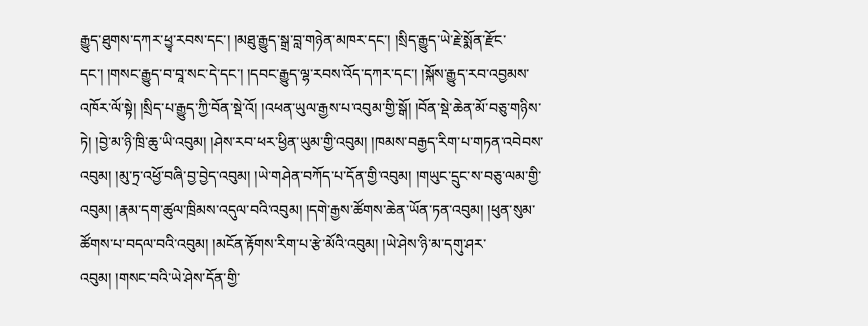རྒྱུད་ཐུགས་དཀར་ཕྱྭ་རབས་དང་། །མཐུ་རྒྱུད་སྒྲ་བླ་གཉེན་མཁར་དང་། །སྲིད་རྒྱུད་ཡེ་རྗེ་སྨོན་རྫོང་དང་། །གསང་རྒྱུད་བ་བཱ་སང་དེ་དང་། །དབང་རྒྱུད་ལྷ་རབས་འོད་དཀར་དང་། །སྐོས་རྒྱུད་རབ་འབྱམས་འཁོར་ལོ་སྟེ། །སྲིད་པ་རྒྱུད་ཀྱི་བོན་སྡེ་འོ། །འཕན་ཡུལ་རྒྱས་པ་འབུམ་གྱི་སྒོ། །བོན་སྡེ་ཆེན་མོ་བཅུ་གཉིས་ཏེ། །བྱེ་མ་ཉི་ཁྲི་ཆུ་ཡི་འབུམ། །ཤེས་རབ་ཕར་ཕྱིན་ཡུམ་གྱི་འབུམ། །ཁམས་བརྒྱད་རིག་པ་གཏན་འབེབས་འབུམ། །མུ་ཏྲ་འཕྱོ་བཞི་བྱ་བྱེད་འབུམ། །ཡེ་གཤེན་བཀོད་པ་དོན་གྱི་འབུམ། །གཡུང་དྲུང་ས་བཅུ་ལམ་གྱི་འབུམ། །རྣམ་དག་ཚུལ་ཁྲིམས་འདུལ་བའི་འབུམ། །དགེ་རྒྱས་ཚོགས་ཆེན་ཡོན་ཏན་འབུམ། །ཕུན་སུམ་ཚོགས་པ་བདལ་བའི་འབུམ། །མངོན་རྟོགས་རིག་པ་རྩེ་མོའི་འབུམ། །ཡེ་ཤེས་ཉི་མ་དགུ་ཤར་འབུམ། །གསང་བའི་ཡེ་ཤེས་དོན་གྱི་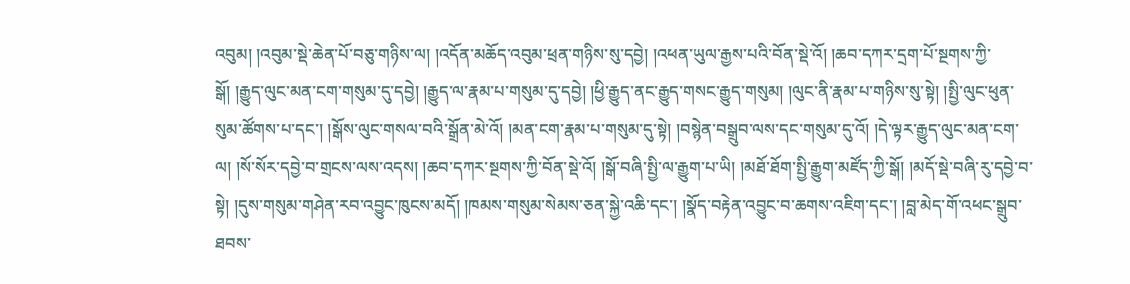འབུམ། །འབུམ་སྡེ་ཆེན་པོ་བཅུ་གཉིས་ལ། །འདོན་མཆོད་འབུམ་ཕྲན་གཉིས་སུ་དབྱེ། །འཕན་ཡུལ་རྒྱས་པའི་བོན་སྡེ་འོ། །ཆབ་དཀར་དྲག་པོ་སྔགས་ཀྱི་སྒོ། །རྒྱུད་ལུང་མན་ངག་གསུམ་དུ་དབྱེ། །རྒྱུད་ལ་རྣམ་པ་གསུམ་དུ་དབྱེ། །ཕྱི་རྒྱུད་ནང་རྒྱུད་གསང་རྒྱུད་གསུམ། །ལུང་ནི་རྣམ་པ་གཉིས་སུ་སྟེ། །སྤྱི་ལུང་ཕུན་སུམ་ཚོགས་པ་དང་། །སྒོས་ལུང་གསལ་བའི་སྒྲོན་མེ་འོ། །མན་ངག་རྣམ་པ་གསུམ་དུ་སྟེ། །བསྙེན་བསྒྲུབ་ལས་དང་གསུམ་དུ་འོ། །དེ་ལྟར་རྒྱུད་ལུང་མན་ངག་ལ། །སོ་སོར་དབྱེ་བ་གྲངས་ལས་འདས། །ཆབ་དཀར་སྔགས་ཀྱི་བོན་སྡེ་འོ། །སྒོ་བཞི་སྤྱི་ལ་རྒྱུག་པ་ཡི། །མཐོ་ཐོག་སྤྱི་རྒྱུག་མཛོད་ཀྱི་སྒོ། །མདོ་སྡེ་བཞི་རུ་དབྱེ་བ་སྟེ། །དུས་གསུམ་གཤེན་རབ་འབྱུང་ཁུངས་མདོ། །ཁམས་གསུམ་སེམས་ཅན་སྐྱེ་འཆི་དང་། །སྣོད་བརྟེན་འབྱུང་བ་ཆགས་འཇིག་དང་། །བླ་མེད་གོ་འཕང་སྒྲུབ་ཐབས་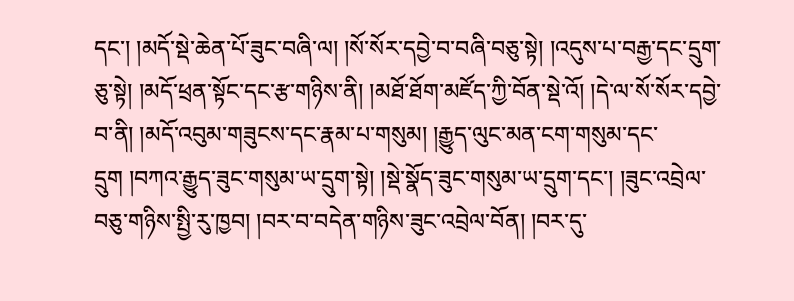དང་། །མདོ་སྡེ་ཆེན་པོ་ཟུང་བཞི་ལ། །སོ་སོར་དབྱེ་བ་བཞི་བཅུ་སྟེ། །འདུས་པ་བརྒྱ་དང་དྲུག་ཅུ་སྟེ། །མདོ་ཕྲན་སྟོང་དང་རྩ་གཉིས་ནི། །མཐོ་ཐོག་མཛོད་ཀྱི་བོན་སྡེ་འོ། །དེ་ལ་སོ་སོར་དབྱེ་བ་ནི། །མདོ་འབུམ་གཟུངས་དང་རྣམ་པ་གསུམ། །རྒྱུད་ལུང་མན་ངག་གསུམ་དང་དྲུག །བཀའ་རྒྱུད་ཟུང་གསུམ་ཡ་དྲུག་སྟེ། །སྡེ་སྣོད་ཟུང་གསུམ་ཡ་དྲུག་དང་། །ཟུང་འབྲེལ་བཅུ་གཉིས་སྤྱི་རུ་ཁྱབ། །བར་བ་བདེན་གཉིས་ཟུང་འབྲེལ་བོན། །བར་དུ་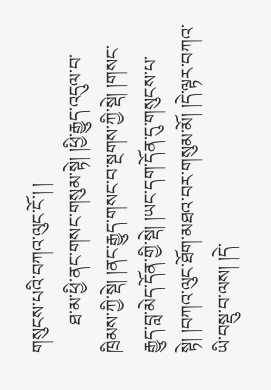གསུངས་པའི་བཀའ་ལུང་ངོ་། །
      ཐ་མ་ཕྱི་ནང་གསང་གསུམ་སྟེ། །ཕྱི་རྒྱུད་འདུལ་བ་ཁྲིམས་ཀྱི་སྡེ། །ནང་རྒྱུད་གསང་བ་སྔགས་ཀྱི་སྡེ། །གསང་རྒྱུད་བླ་མེད་དོན་གྱི་སྡེ། །ཡང་དག་དོན་དུ་གསུངས་པ་སྟེ། །བཀའ་ལུང་ཐོག་མཐའ་བར་གསུམ་མོ། །དེ་ལྟར་བཀའ་ཡི་བསྡུ་བ་ལས། །དེ་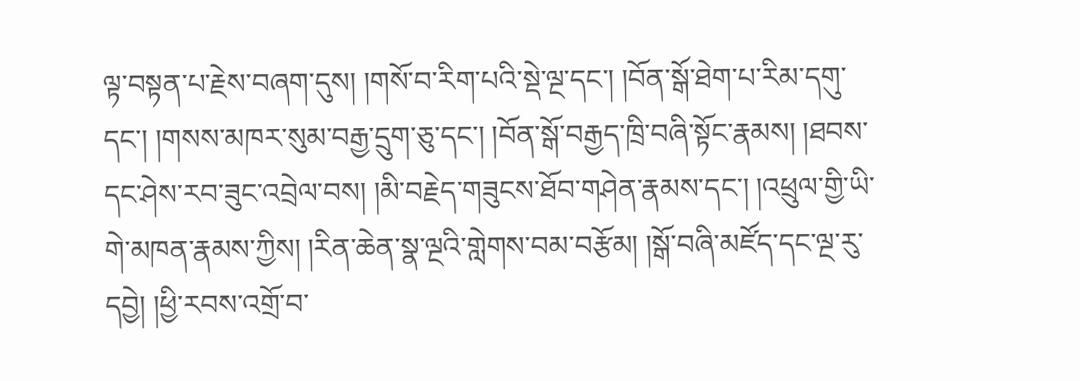ལྟ་བསྟན་པ་རྗེས་བཞག་དུས། །གསོ་བ་རིག་པའི་སྡེ་ལྔ་དང་། །བོན་སྒོ་ཐེག་པ་རིམ་དགུ་དང་། །གསས་མཁར་སུམ་བརྒྱ་དྲུག་ཅུ་དང་། །བོན་སྒོ་བརྒྱད་ཁྲི་བཞི་སྟོང་རྣམས། །ཐབས་དང་ཤེས་རབ་ཟུང་འབྲེལ་བས། །མི་བརྗེད་གཟུངས་ཐོབ་གཤེན་རྣམས་དང་། །འཕྲུལ་གྱི་ཡི་གེ་མཁན་རྣམས་ཀྱིས། །རིན་ཆེན་སྣ་ལྔའི་གླེགས་བམ་བརྩོམ། །སྒོ་བཞི་མཛོད་དང་ལྔ་རུ་དབྱེ། །ཕྱི་རབས་འགྲོ་བ་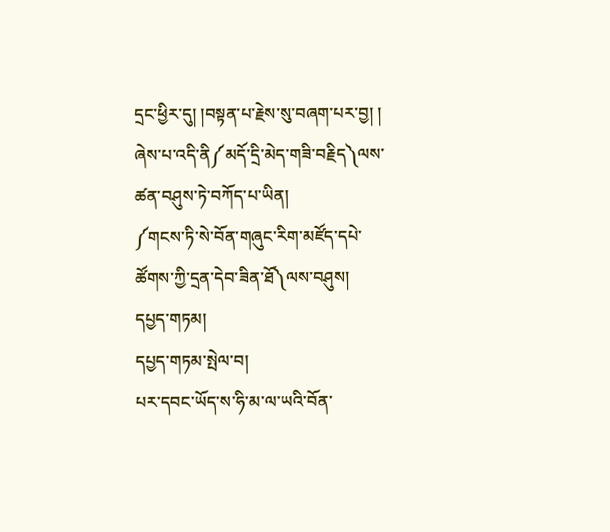དྲང་ཕྱིར་དུ། །བསྟན་པ་རྗེས་སུ་བཞག་པར་བྱ། །
ཞེས་པ་འདི་ནི༼མདོ་དྲི་མེད་གཟི་བརྗིད༽ལས་ཚན་བཤུས་ཏེ་བཀོད་པ་ཡིན།
༼གངས་ཏི་སེ་བོན་གཞུང་རིག་མཛོད་དཔེ་ཚོགས་ཀྱི་དྲན་དེབ་ཟིན་ཐོ༽ལས་བཤུས།
དཔྱད་གཏམ།
དཔྱད་གཏམ་སྤེལ་བ།
པར་དབང་ཡོད་ས་ཧི་མ་ལ་ཡའི་བོན་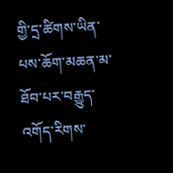གྱི་དྲ་ཚིགས་ཡིན་པས་ཆོག་མཆན་མ་ཐོབ་པར་བརྒྱུད་འགོད་རིགས་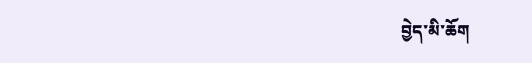བྱེད་མི་ཆོག